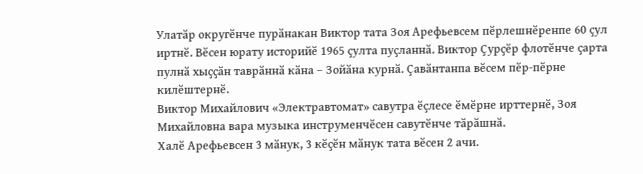Улатӑр округӗнче пурӑнакан Виктор тата Зоя Арефьевсем пӗрлешнӗренпе 60 ҫул иртнӗ. Вӗсен юрату историйӗ 1965 ҫулта пуҫланнӑ. Виктор Ҫурҫӗр флотӗнче ҫарта пулнӑ хыҫҫӑн таврӑннӑ кӑна – Зойӑна курнӑ. Ҫавӑнтанпа вӗсем пӗр-пӗрне килӗштернӗ.
Виктор Михайлович «Электравтомат» савутра ӗҫлесе ӗмӗрне ирттернӗ, Зоя Михайловна вара музыка инструменчӗсен савутӗнче тӑрӑшнӑ.
Халӗ Арефьевсен 3 мӑнук, 3 кӗҫӗн мӑнук тата вӗсен 2 ачи.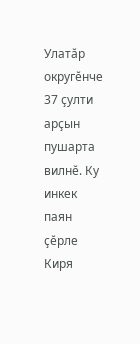Улатӑр округӗнче 37 ҫулти арҫын пушарта вилнӗ. Ку инкек паян ҫӗрле Киря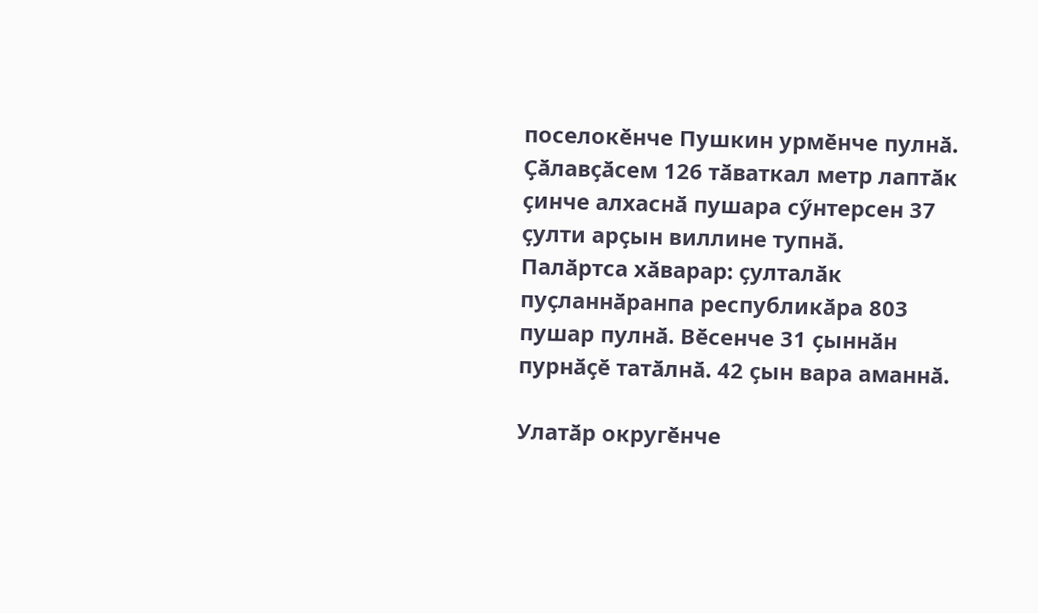поселокӗнче Пушкин урмӗнче пулнӑ.
Ҫӑлавҫӑсем 126 тӑваткал метр лаптӑк ҫинче алхаснӑ пушара сӳнтерсен 37 ҫулти арҫын виллине тупнӑ.
Палӑртса хӑварар: ҫулталӑк пуҫланнӑранпа республикӑра 803 пушар пулнӑ. Вӗсенче 31 ҫыннӑн пурнӑҫӗ татӑлнӑ. 42 ҫын вара аманнӑ.

Улатӑр округӗнче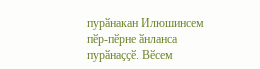пурӑнакан Илюшинсем пӗр-пӗрне ӑнланса пурӑнаҫҫӗ. Вӗсем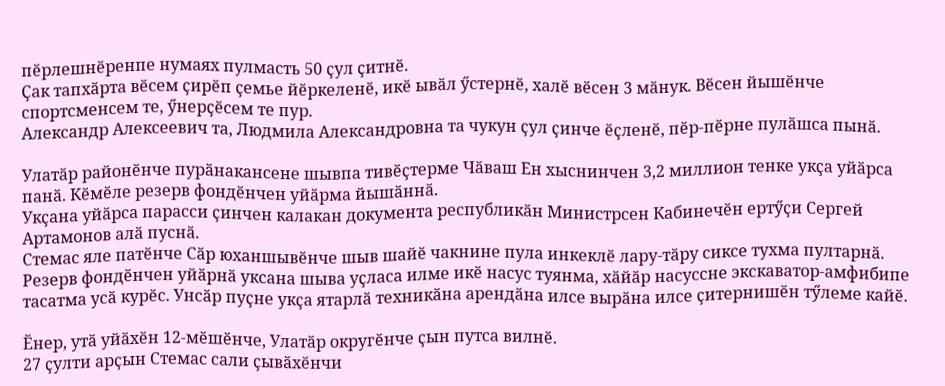пӗрлешнӗренпе нумаях пулмасть 50 ҫул ҫитнӗ.
Ҫак тапхӑрта вӗсем ҫирӗп ҫемье йӗркеленӗ, икӗ ывӑл ӳстернӗ, халӗ вӗсен 3 мӑнук. Вӗсен йышӗнче спортсменсем те, ӳнерҫӗсем те пур.
Александр Алексеевич та, Людмила Александровна та чукун ҫул ҫинче ӗҫленӗ, пӗр-пӗрне пулӑшса пынӑ.

Улатӑр районӗнче пурӑнакансене шывпа тивӗҫтерме Чӑваш Ен хыснинчен 3,2 миллион тенке укҫа уйӑрса панӑ. Кӗмӗле резерв фондӗнчен уйӑрма йышӑннӑ.
Укҫана уйӑрса парасси ҫинчен калакан документа республикӑн Министрсен Кабинечӗн ертӳҫи Сергей Артамонов алӑ пуснӑ.
Стемас яле патӗнче Сӑр юханшывӗнче шыв шайӗ чакнине пула инкеклӗ лару-тӑру сиксе тухма пултарнӑ. Резерв фондӗнчен уйӑрнӑ уксана шыва уҫласа илме икӗ насус туянма, хӑйӑр насуссне экскаватор-амфибипе тасатма усӑ курӗс. Унсӑр пуҫне укҫа ятарлӑ техникӑна арендӑна илсе вырӑна илсе ҫитернишӗн тӳлеме кайӗ.

Ӗнер, утӑ уйӑхӗн 12-мӗшӗнче, Улатӑр округӗнче ҫын путса вилнӗ.
27 ҫулти арҫын Стемас сали ҫывӑхӗнчи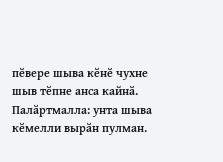пӗвере шыва кӗнӗ чухне шыв тӗпне анса кайнӑ. Палӑртмалла: унта шыва кӗмелли вырӑн пулман.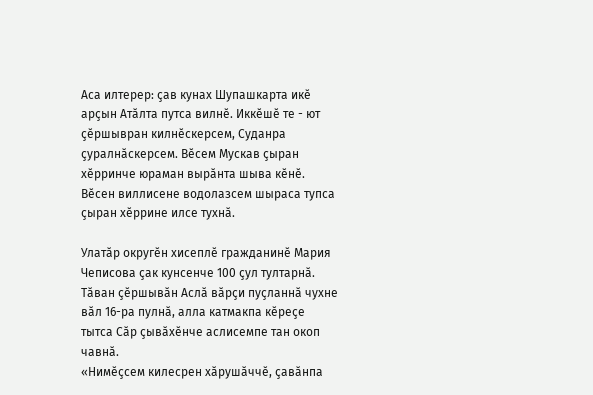Аса илтерер: ҫав кунах Шупашкарта икӗ арҫын Атӑлта путса вилнӗ. Иккӗшӗ те - ют ҫӗршывран килнӗскерсем, Суданра ҫуралнӑскерсем. Вӗсем Мускав ҫыран хӗрринче юраман вырӑнта шыва кӗнӗ. Вӗсен виллисене водолазсем шыраса тупса ҫыран хӗррине илсе тухнӑ.

Улатӑр округӗн хисеплӗ гражданинӗ Мария Чеписова ҫак кунсенче 100 ҫул тултарнӑ.
Тӑван ҫӗршывӑн Аслӑ вӑрҫи пуҫланнӑ чухне вӑл 16-ра пулнӑ, алла катмакпа кӗреҫе тытса Сӑр ҫывӑхӗнче аслисемпе тан окоп чавнӑ.
«Нимӗҫсем килесрен хӑрушӑччӗ, ҫавӑнпа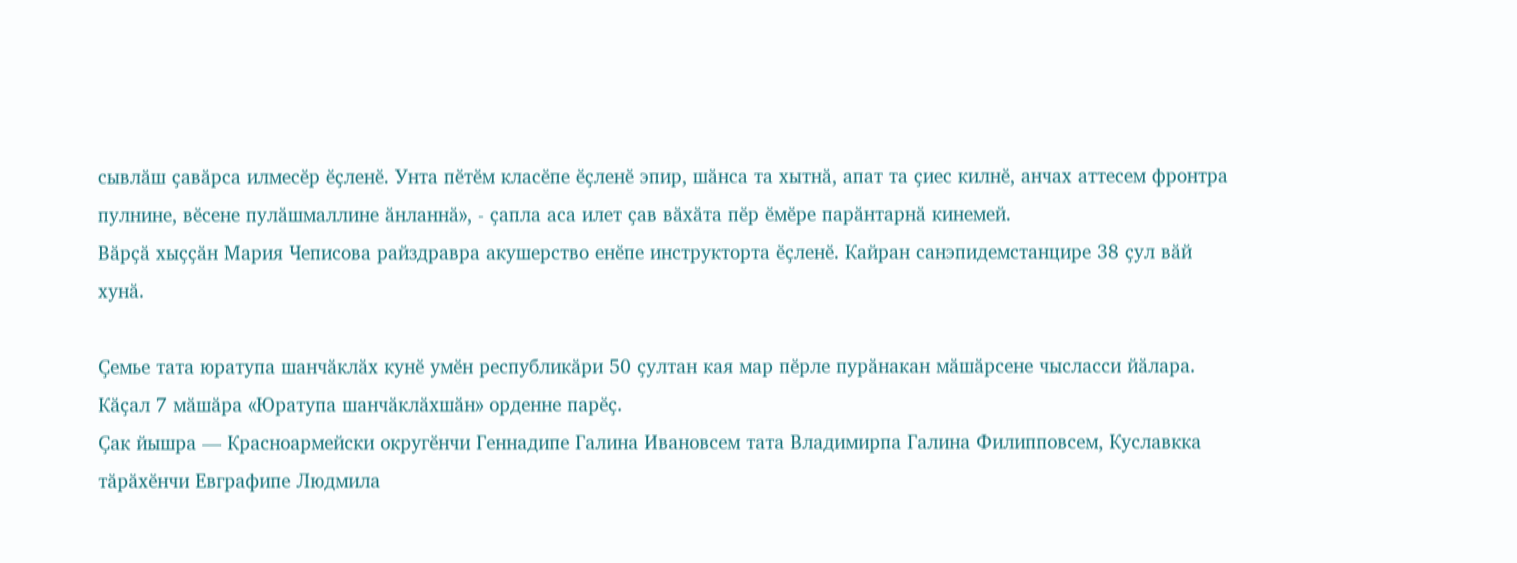сывлӑш ҫавӑрса илмесӗр ӗҫленӗ. Унта пӗтӗм класӗпе ӗҫленӗ эпир, шӑнса та хытнӑ, апат та ҫиес килнӗ, анчах аттесем фронтра пулнине, вӗсене пулӑшмаллине ӑнланнӑ», - ҫапла аса илет ҫав вӑхӑта пӗр ӗмӗре парӑнтарнӑ кинемей.
Вӑрҫӑ хыҫҫӑн Мария Чеписова райздравра акушерство енӗпе инструкторта ӗҫленӗ. Кайран санэпидемстанцире 38 ҫул вӑй хунӑ.

Ҫемье тата юратупа шанчӑклӑх кунӗ умӗн республикӑри 50 ҫултан кая мар пӗрле пурӑнакан мӑшӑрсене чысласси йӑлара. Кӑҫал 7 мӑшӑра «Юратупа шанчӑклӑхшӑн» орденне парӗҫ.
Ҫак йышра — Красноармейски округӗнчи Геннадипе Галина Ивановсем тата Владимирпа Галина Филипповсем, Куславкка тӑрӑхӗнчи Евграфипе Людмила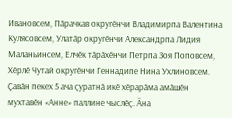Ивановсем, Пӑрачкав округӗнчи Владимирпа Валентина Кулясовсем, Улатӑр округӗнчи Александрпа Лидия Маланьинсем, Елчӗк тӑрӑхӗнчи Петрпа Зоя Поповсем, Хӗрлӗ Чутай округӗнчи Геннадипе Нина Ухлиновсем.
Ҫавӑн пекех 5 ача ҫуратнӑ икӗ хӗрарӑма амӑшӗн мухтавӗн «Анне» паллине чыслӗҫ. Ӑна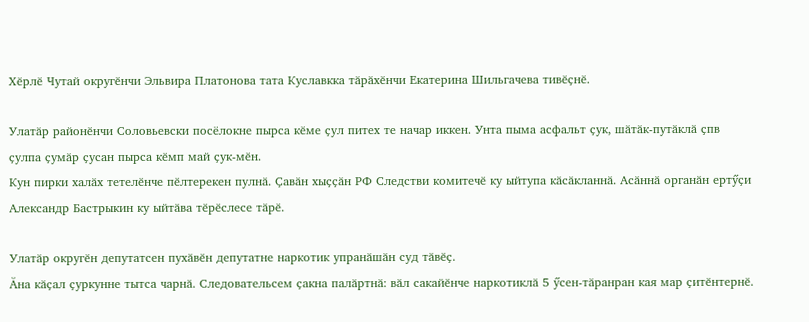Хӗрлӗ Чутай округӗнчи Эльвира Платонова тата Куславкка тӑрӑхӗнчи Екатерина Шильгачева тивӗҫнӗ.

Улатӑр районӗнчи Соловьевски посёлокне пырса кӗме ҫул питех те начар иккен. Унта пыма асфальт ҫук, шӑтӑк-путӑклӑ ҫпв ҫулпа ҫумӑр ҫусан пырса кӗмп май ҫук-мӗн.
Кун пирки халӑх тетелӗнче пӗлтерекен пулнӑ. Ҫавӑн хыҫҫӑн РФ Следстви комитечӗ ку ыйтупа кӑсӑкланнӑ. Асӑннӑ органӑн ертӳҫи Александр Бастрыкин ку ыйтӑва тӗрӗслесе тӑрӗ.

Улатӑр округӗн депутатсен пухӑвӗн депутатне наркотик упранӑшӑн суд тӑвӗҫ.
Ӑна кӑҫал ҫуркунне тытса чарнӑ. Следовательсем ҫакна палӑртнӑ: вӑл сакайӗнче наркотиклӑ 5 ӳсен-тӑранран кая мар ҫитӗнтернӗ.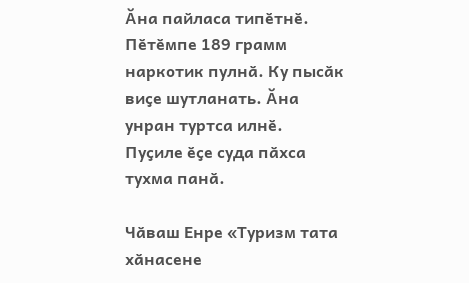Ӑна пайласа типӗтнӗ.
Пӗтӗмпе 189 грамм наркотик пулнӑ. Ку пысӑк виҫе шутланать. Ӑна унран туртса илнӗ.
Пуҫиле ӗҫе суда пӑхса тухма панӑ.

Чӑваш Енре «Туризм тата хӑнасене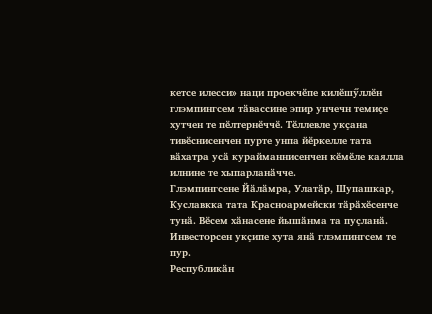кетсе илесси» наци проекчӗпе килӗшӳллӗн глэмпингсем тӑвассине эпир унчечн темиҫе хутчен те пӗлтернӗччӗ. Тӗллевле укҫана тивӗснисенчен пурте унпа йӗркелле тата вӑхатра усӑ курайманнисенчен кӗмӗле каялла илнине те хыпарланӑчче.
Глэмпингсене Йӑлӑмра, Улатӑр, Шупашкар, Куславкка тата Красноармейски тӑрӑхӗсенче тунӑ. Вӗсем хӑнасене йышӑнма та пуҫланӑ. Инвесторсен укҫипе хута янӑ глэмпингсем те пур.
Республикӑн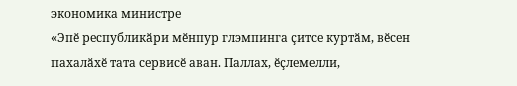экономика министре
«Эпӗ республикӑри мӗнпур глэмпинга ҫитсе куртӑм, вӗсен пахалӑхӗ тата сервисӗ аван. Паллах, ӗҫлемелли,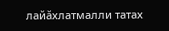лайӑхлатмалли татах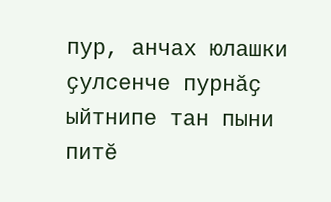пур, анчах юлашки ҫулсенче пурнӑҫ ыйтнипе тан пыни питӗ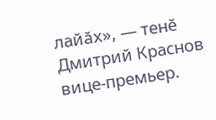лайӑх», — тенӗ Дмитрий Краснов вице-премьер.